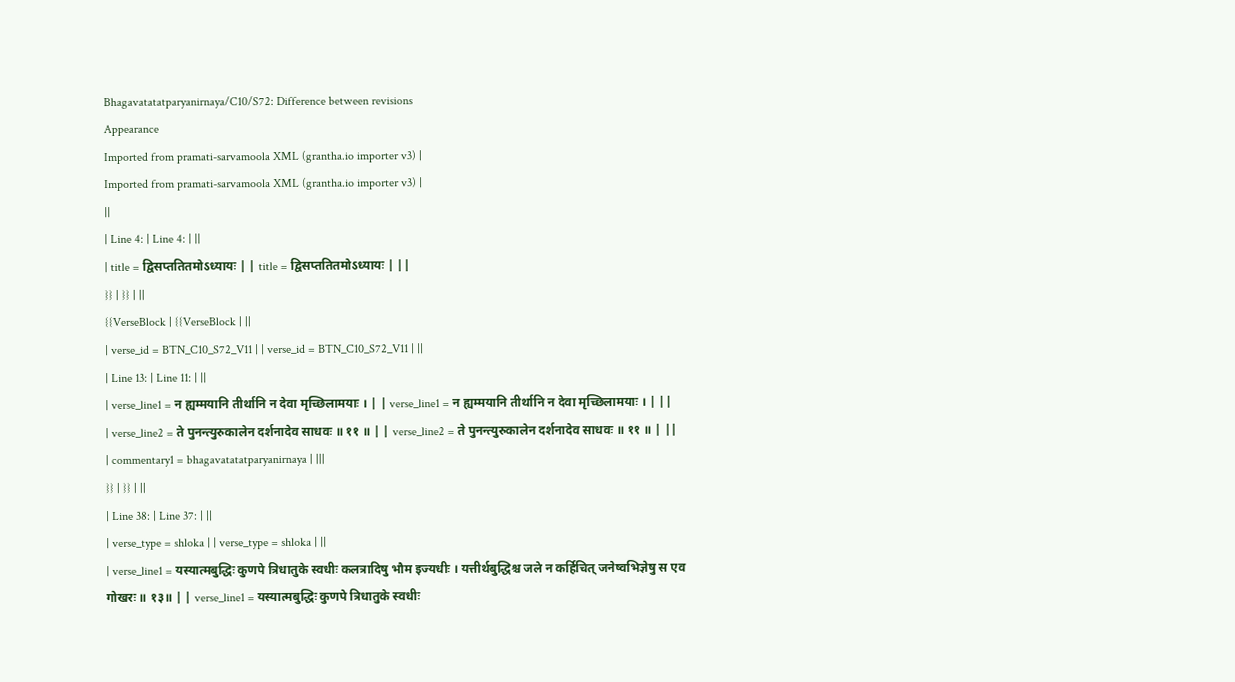Bhagavatatatparyanirnaya/C10/S72: Difference between revisions
Appearance
Imported from pramati-sarvamoola XML (grantha.io importer v3) |
Imported from pramati-sarvamoola XML (grantha.io importer v3) |
||
| Line 4: | Line 4: | ||
| title = द्विसप्ततितमोऽध्यायः | | title = द्विसप्ततितमोऽध्यायः | ||
}} | }} | ||
{{VerseBlock | {{VerseBlock | ||
| verse_id = BTN_C10_S72_V11 | | verse_id = BTN_C10_S72_V11 | ||
| Line 13: | Line 11: | ||
| verse_line1 = न ह्यम्मयानि तीर्थानि न देवा मृच्छिलामयाः । | | verse_line1 = न ह्यम्मयानि तीर्थानि न देवा मृच्छिलामयाः । | ||
| verse_line2 = ते पुनन्त्युरुकालेन दर्शनादेव साधवः ॥ ११ ॥ | | verse_line2 = ते पुनन्त्युरुकालेन दर्शनादेव साधवः ॥ ११ ॥ | ||
| commentary1 = bhagavatatatparyanirnaya | |||
}} | }} | ||
| Line 38: | Line 37: | ||
| verse_type = shloka | | verse_type = shloka | ||
| verse_line1 = यस्यात्मबुद्धिः कुणपे त्रिधातुके स्वधीः कलत्रादिषु भौम इज्यधीः । यत्तीर्थबुद्धिश्च जले न कर्हिचित् जनेष्वभिज्ञेषु स एव गोखरः ॥ १३॥ | | verse_line1 = यस्यात्मबुद्धिः कुणपे त्रिधातुके स्वधीः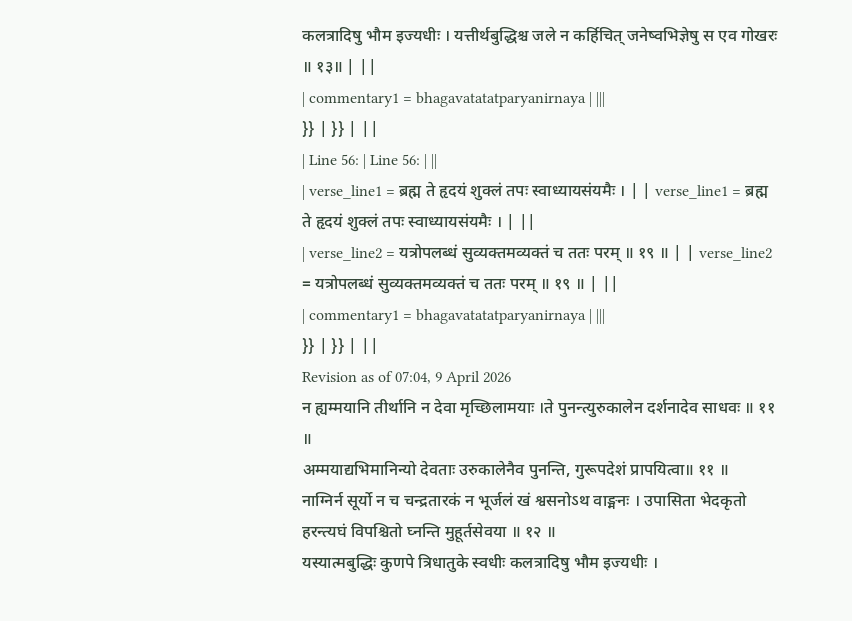कलत्रादिषु भौम इज्यधीः । यत्तीर्थबुद्धिश्च जले न कर्हिचित् जनेष्वभिज्ञेषु स एव गोखरः ॥ १३॥ | ||
| commentary1 = bhagavatatatparyanirnaya | |||
}} | }} | ||
| Line 56: | Line 56: | ||
| verse_line1 = ब्रह्म ते हृदयं शुक्लं तपः स्वाध्यायसंयमैः । | | verse_line1 = ब्रह्म ते हृदयं शुक्लं तपः स्वाध्यायसंयमैः । | ||
| verse_line2 = यत्रोपलब्धं सुव्यक्तमव्यक्तं च ततः परम् ॥ १९ ॥ | | verse_line2 = यत्रोपलब्धं सुव्यक्तमव्यक्तं च ततः परम् ॥ १९ ॥ | ||
| commentary1 = bhagavatatatparyanirnaya | |||
}} | }} | ||
Revision as of 07:04, 9 April 2026
न ह्यम्मयानि तीर्थानि न देवा मृच्छिलामयाः ।ते पुनन्त्युरुकालेन दर्शनादेव साधवः ॥ ११ ॥
अम्मयाद्यभिमानिन्यो देवताः उरुकालेनैव पुनन्ति, गुरूपदेशं प्रापयित्वा॥ ११ ॥
नाग्निर्न सूर्यो न च चन्द्रतारकं न भूर्जलं खं श्वसनोऽथ वाङ्मनः । उपासिता भेदकृतो हरन्त्यघं विपश्चितो घ्नन्ति मुहूर्तसेवया ॥ १२ ॥
यस्यात्मबुद्धिः कुणपे त्रिधातुके स्वधीः कलत्रादिषु भौम इज्यधीः ।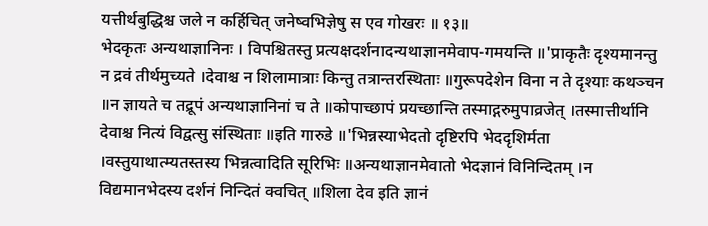यत्तीर्थबुद्धिश्च जले न कर्हिचित् जनेष्वभिज्ञेषु स एव गोखरः ॥ १३॥
भेदकृतः अन्यथाज्ञानिनः । विपश्चितस्तु प्रत्यक्षदर्शनादन्यथाज्ञानमेवाप-गमयन्ति ॥'प्राकृतैः दृश्यमानन्तु न द्रवं तीर्थमुच्यते ।देवाश्च न शिलामात्राः किन्तु तत्रान्तरस्थिताः ॥गुरूपदेशेन विना न ते दृश्याः कथञ्चन ॥न ज्ञायते च तद्रूपं अन्यथाज्ञानिनां च ते ॥कोपाच्छापं प्रयच्छान्ति तस्माद्गरुमुपाव्रजेत् ।तस्मात्तीर्थानि देवाश्च नित्यं विद्वत्सु संस्थिताः ॥इति गारुडे ॥'भिन्नस्याभेदतो दृष्टिरपि भेददृशिर्मता ।वस्तुयाथात्म्यतस्तस्य भिन्नत्वादिति सूरिभिः ॥अन्यथाज्ञानमेवातो भेदज्ञानं विनिन्दितम् ।न विद्यमानभेदस्य दर्शनं निन्दितं क्वचित् ॥शिला देव इति ज्ञानं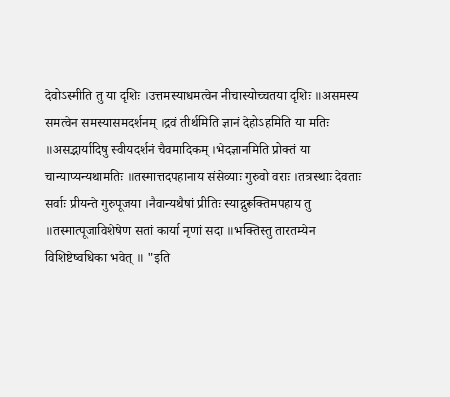देवोऽस्मीति तु या दृशिः ।उत्तमस्याधमत्वेन नीचास्योच्चतया दृशिः ॥असमस्य समत्वेन समस्यासमदर्शनम् ।द्रवं तीर्थमिति ज्ञानं देहोऽहमिति या मतिः ॥असद्भार्यादिषु स्वीयदर्शनं चैवमादिकम् ।भेदज्ञानमिति प्रोक्तं या चान्याप्यन्यथामतिः ॥तस्मात्तदपहानाय संसेव्याः गुरुवो वराः ।तत्रस्थाः देवताः सर्वाः प्रीयन्ते गुरुपूजया ।नैवान्यथैषां प्रीतिः स्याद्गुरूक्तिमपहाय तु ॥तस्मात्पूजाविशेषेण सतां कार्या नृणां सदा ॥भक्तिस्तु तारतम्येन विशिष्टेष्वधिका भवेत् ॥ "इति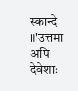स्कान्दे ॥'उत्तमा अपि देवेशाः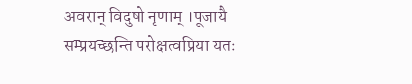अवरान् विदुषो नृणाम् ।पूजायै सम्प्रयच्छन्ति परोक्षत्वप्रिया यतः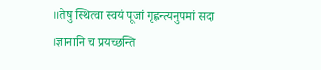॥तेषु स्थित्वा स्वयं पूजां गृह्णन्त्यनुपमां सदा ।ज्ञानानि च प्रयच्छन्ति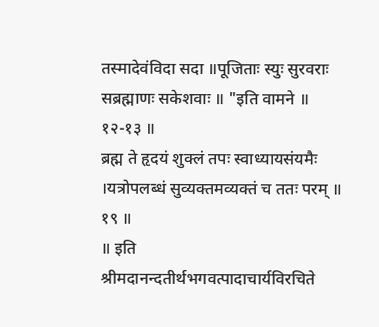तस्मादेवंविदा सदा ॥पूजिताः स्युः सुरवराः सब्रह्माणः सकेशवाः ॥ "इति वामने ॥ १२-१३ ॥
ब्रह्म ते हृदयं शुक्लं तपः स्वाध्यायसंयमैः ।यत्रोपलब्धं सुव्यक्तमव्यक्तं च ततः परम् ॥ १९ ॥
॥ इति श्रीमदानन्दतीर्थभगवत्पादाचार्यविरचिते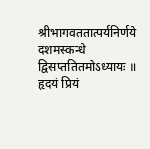श्रीभागवततात्पर्यनिर्णये दशमस्कन्धे द्विसप्ततितमोऽध्यायः ॥
हृदयं प्रियं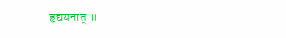हृद्ययनात् ॥